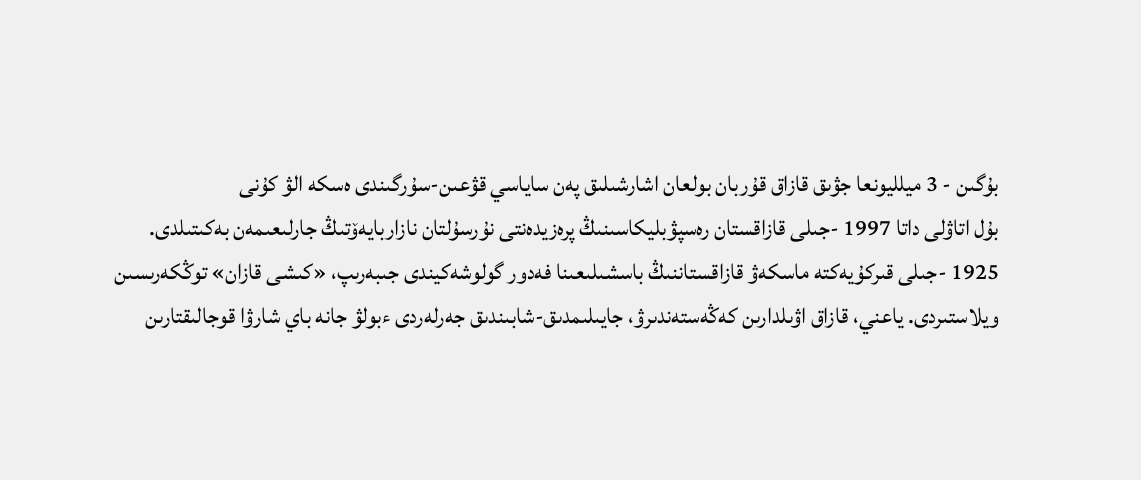بۇگىن - 3 ميلليونعا جۋىق قازاق قۇربان بولعان اشارشىلىق پەن ساياسي قۋعىن-سۇرگىندى ەسكە الۋ كۇنى
بۇل اتاۋلى داتا 1997 -جىلى قازاقستان رەسپۋبليكاسىنىڭ پرەزيدەنتى نۇرسۇلتان نازاربايەۆتىڭ جارلىعىمەن بەكىتىلدى.
1925 -جىلى قىركۇيەكتە ماسكەۋ قازاقستاننىڭ باسشىلىعىنا فەدور گولوشەكيندى جىبەرىپ، «كىشى قازان» توڭكەرىسىن ويلاستىردى. ياعني، قازاق اۋىلدارىن كەڭەستەندىرۋ، جايىلىمدىق-شابىندىق جەرلەردى ءبولۋ جانە باي شارۋا قوجالىقتارىن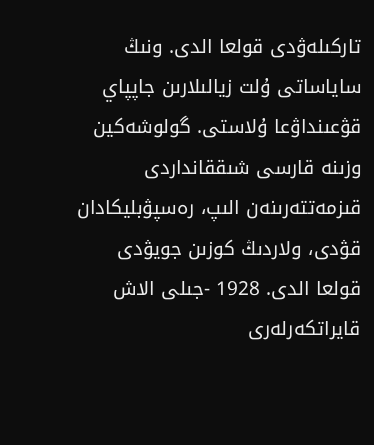تاركىلەۋدى قولعا الدى. ونىڭ ساياساتى ۇلت زيالىلارىن جاپپاي قۋعىنداۋعا ۇلاستى. گولوشەكين وزىنە قارسى شىققانداردى قىزمەتتەرىنەن الىپ، رەسپۋبليكادان قۋدى، ولاردىڭ كوزىن جويۋدى قولعا الدى. 1928 -جىلى الاش قايراتكەرلەرى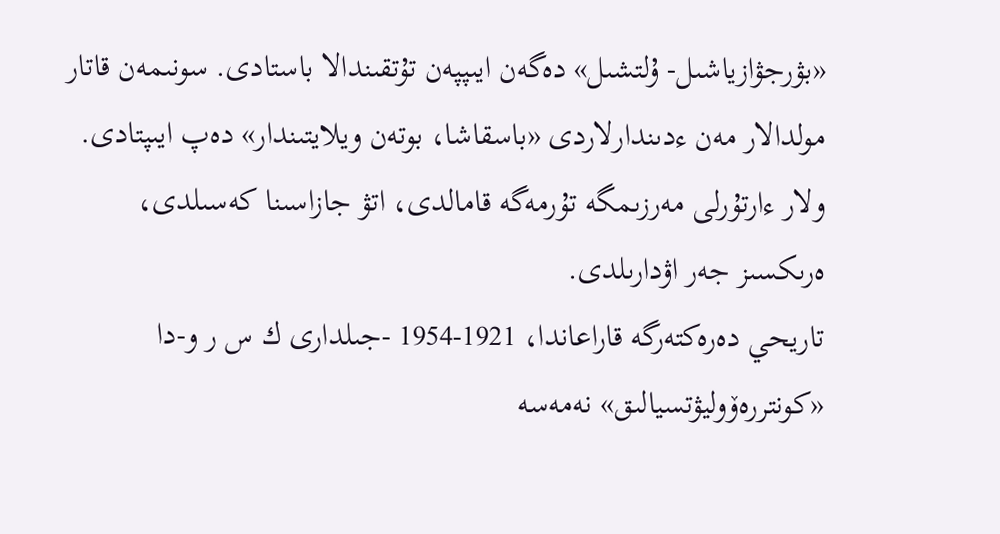«بۋرجۋازياشىل- ۇلتشىل» دەگەن ايىپپەن تۇتقىندالا باستادى. سونىمەن قاتار مولدالار مەن ءدىندارلاردى «باسقاشا، بوتەن ويلايتىندار» دەپ ايىپتادى. ولار ءارتۇرلى مەرزىمگە تۇرمەگە قامالدى، اتۋ جازاسىنا كەسىلدى، ەرىكسىز جەر اۋدارىلدى.
تاريحي دەرەكتەرگە قاراعاندا، 1921-1954 -جىلدارى ك س ر و-دا «كونتررەۆوليۋتسيالىق» نەمەسە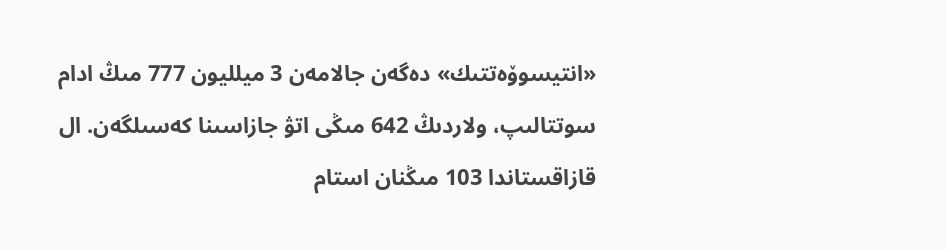«انتيسوۆەتتىك» دەگەن جالامەن 3 ميلليون 777 مىڭ ادام سوتتالىپ، ولاردىڭ 642 مىڭى اتۋ جازاسىنا كەسىلگەن. ال قازاقستاندا 103 مىڭنان استام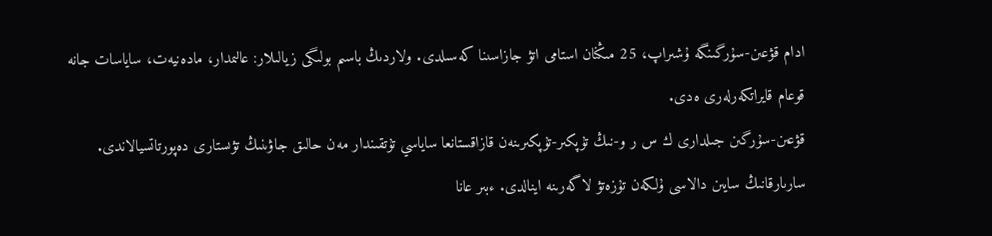ادام قۋعىن-سۇرگىنگە ۇشىراپ، 25 مىڭنان استامى اتۋ جازاسىنا كەسىلدى. ولاردىڭ باسىم بولىگى زيالىلار: عالىمدار، مادەنيەت، ساياسات جانە قوعام قايراتكەرلەرى ەدى.
قۋعىن-سۇرگىن جىلدارى ك س ر و-نىڭ تۇپكىر-تۇپكىرىنەن قازاقستانعا ساياسي تۇتقىندار مەن حالىق جاۋىنىڭ تۋىستارى دەپورتاتسيالاندى. سارىارقانىڭ سايىن دالاسى ۇلكەن تۇزەتۋ لاگەرىنە اينالدى. ءبىر عانا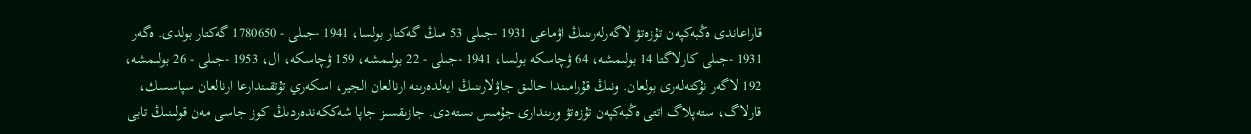قاراعاندى ەڭبەكپەن تۇزەتۋ لاگەرلەرىنىڭ اۋماعى 1931 -جىلى 53 مىڭ گەكتار بولسا، 1941 -جىلى - 1780650 گەكتار بولدى. ەگەر 1931 -جىلى كارلاگتا 14 بولىمشە، 64 ۋچاسكە بولسا، 1941 -جىلى - 22 بولىمشە، 159 ۋچاسكە، ال، 1953 -جىلى - 26 بولىمشە، 192 لاگەر نۇكتەلەرى بولعان. ونىڭ قۇرامىندا حالىق جاۋلارىنىڭ ايەلدەرىنە ارنالعان الجير، اسكەري تۇتقىندارعا ارنالعان سپاسسك، قارلاگ، ستەپلاگ اتتى ەڭبەكپەن تۇزەتۋ ورىندارى جۇمىس ىستەدى. جازىقسىز جاپا شەككەندەردىڭ كوز جاسى مەن قولىنىڭ تابى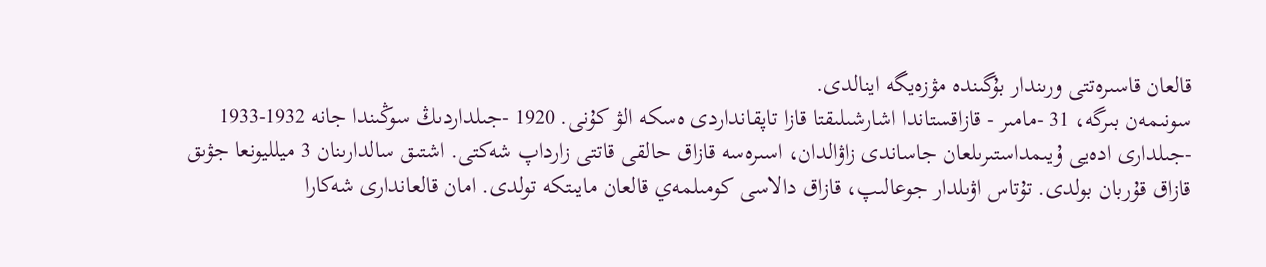قالعان قاسىرەتتى ورىندار بۇگىندە مۋزەيگە اينالدى.
سونىمەن بىرگە، 31 -مامىر - قازاقستاندا اشارشىلىقتا قازا تاپقانداردى ەسكە الۋ كۇنى. 1920 -جىلداردىڭ سوڭىندا جانە 1932-1933 -جىلدارى ادەيى ۇيىمداستىرىلعان جاساندى زاۋالدان، اسىرەسە قازاق حالقى قاتتى زارداپ شەكتى. اشتىق سالدارىنان 3 ميلليونعا جۋىق قازاق قۇربان بولدى. تۇتاس اۋىلدار جوعالىپ، قازاق دالاسى كومىلمەي قالعان مايىتكە تولدى. امان قالعاندارى شەكارا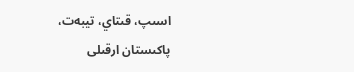اسىپ، قىتاي، تيبەت، پاكىستان ارقىلى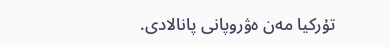تۇركيا مەن ەۋروپانى پانالادى.